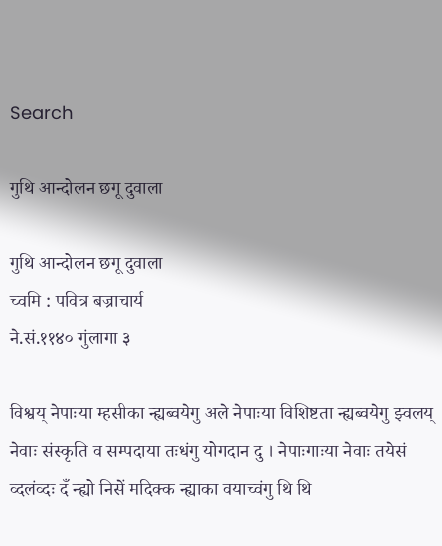Search

गुथि आन्दोलन छगू दुवाला

गुथि आन्दोलन छगू दुवाला
च्वमि : पवित्र बज्राचार्य
ने.सं.११४० गुंलागा ३

विश्वय् नेपाःया म्हसीका न्ह्यब्वयेगु अले नेपाःया विशिष्टता न्ह्यब्वयेगु झ्वलय् नेवाः संस्कृति व सम्पदाया तःधंगु योगदान दु । नेपाःगाःया नेवाः तयेसं व्दलंव्दः दँ न्ह्यो निसें मदिक्क न्ह्याका वयाच्वंगु थि थि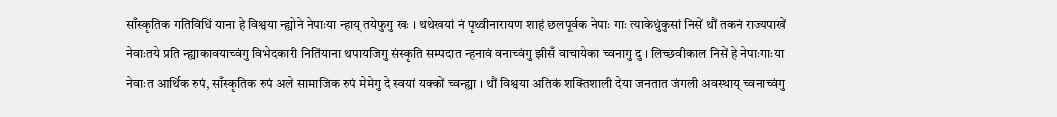साँस्कृतिक गतिविधिं याना हे विश्वया न्ह्योने नेपाःया न्हाय् तयेफुगु खः । थथेखयां नं पृथ्वीनारायण शाहं छलपूर्वक नेपाः गाः त्याकेधुंकुसां निसें थौं तकनं राज्यपाखें नेवाःतये प्रति न्ह्याकावयाच्वंगु विभेदकारी नितिंयाना थपायजिगु संस्कृति सम्पदात न्हनावं वनाच्वंगु झीसँ वाचायेका च्वनागु दु । लिच्छवीकाल निसें हे नेपाःगाःया नेवाःत आर्थिक रुपं, साँस्कृतिक रुपं अले सामाजिक रुपं मेमेगु दे स्वयां यक्कों च्वन्ह्या । थौं विश्वया अतिकं शक्तिशाली देया जनतात जंगली अवस्थाय् च्वनाच्वंगु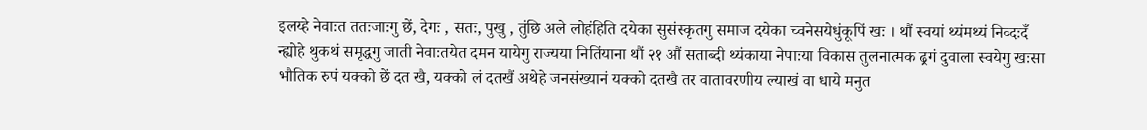इलय्हे नेवाःत ततःजाःगु छें, देगः , सतः, पुखु , तुंछि अले लोहंहिति दयेका सुसंस्कृतगु समाज दयेका च्वनेसयेधुंकूपिं खः । थौं स्वयां थ्यंमथ्यं निव्दःदँ न्ह्योहे थुकथं समृद्धगु जाती नेवाःतयेत दमन यायेगु राज्यया नितिंयाना थौं २१ औं सताब्दी थ्यंकाया नेपाःया विकास तुलनात्मक ढ्रगं दुवाला स्वयेगु खःसा भौतिक रुपं यक्को छें दत खै, यक्को लं दतखैं अथेहे जनसंख्यानं यक्को दतखै तर वातावरणीय ल्याखं वा धाये मनुत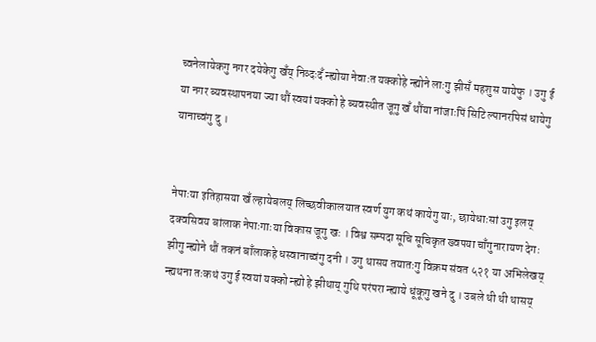च्वनेलायेकगु नगर दयेकेगु खँय् निव्दःदँ न्ह्योया नेवाःत यक्कोहे न्ह्योने लाःगु झीसँ महशुस यायेफु । उगु ई या नगर ब्यवस्थापनया ज्या थौं स्वयां यक्को हे ब्यवस्थीत जूगु खँ थौंया नांजाःपिं सिटि ल्पानरपिसं धायेगु यानाच्वंगु दु ।


नेपाःया इतिहासया खँ ल्हायेबलय् लिच्छवीकालयात स्वर्ण युग कथं कायेगु याः, छायेधाःसां उगु इलय् दक्वसिवय बांलाक नेपाःगाःया विकास जूगु खः । विश्व सम्पदा सूचि सूचिकृत ख्वपया चाँगुनारायण देगः झीगु न्ह्योने थौं तकनं बाँलाकहे धस्वानाच्वंगु दनी । उगु थासय तयातःगु विक्रम संवत ५२१ या अभिलेखय् न्ह्यथना तःकथं उगु ई स्वयां यक्को न्ह्यो हे झीथाय् गुथि परंपरा न्ह्याये धूंकूगु खने दु । उबले थी थी थासय्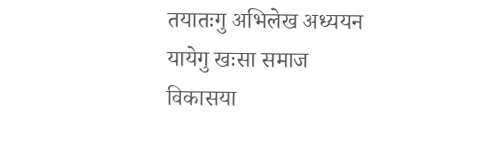तयातःगु अभिलेख अध्ययन यायेगु खःसा समाज विकासया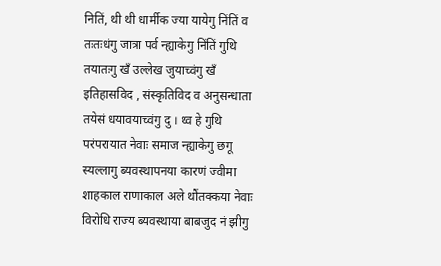नितिं, थी थी धार्मीक ज्या यायेगु निंतिं व तःतःधंगु जात्रा पर्व न्ह्याकेगु निंतिं गुथि तयातःगु खँ उल्लेख जुयाच्वंगु खँ इतिहासविद , संस्कृतिविद व अनुसन्धाता तयेसं धयावयाच्वंगु दु । थ्व हे गुथि परंपरायात नेवाः समाज न्ह्याकेगु छगू स्यल्लागु ब्यवस्थापनया कारणं ज्वीमा शाहकाल राणाकाल अले थौंतक्कया नेवाः विरोधि राज्य ब्यवस्थाया बाबजुद नं झीगु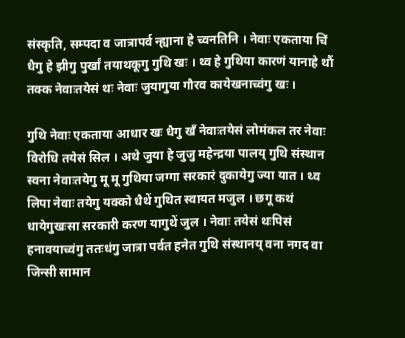संस्कृति, सम्पदा व जात्रापर्व न्ह्याना हे च्वनतिनि । नेवाः एकताया चिं धैगु हे झीगु पुर्खां तयाथकूगु गुथि खः । थ्व हे गुथिया कारणं यानाहे थौं तक्क नेवाःतयेसं थः नेवाः जुयागुया गौरव कायेखनाच्वंगु खः ।

गुथि नेवाः एकताया आधार खः धैगु खँ नेवाःतयेसं लोमंकल तर नेवाः विरोधि तयेसं सिल । अथे जुया हे जुजु महेन्द्रया पालय् गुथि संस्थान स्वना नेवाःतयेगु मू मू गुथिया जग्गा सरकारं दुकायेगु ज्या यात । थ्व लिपा नेवाः तयेगु यक्को धैथें गुथित स्वायत मजुल । छगू कथं धायेगुखःसा सरकारी करण यागुथें जुल । नेवाः तयेसं थःपिसं हनावयाच्वंगु ततःधंगु जात्रा पर्वत हनेत गुथि संस्थानय् वना नगद वा जिन्सी सामान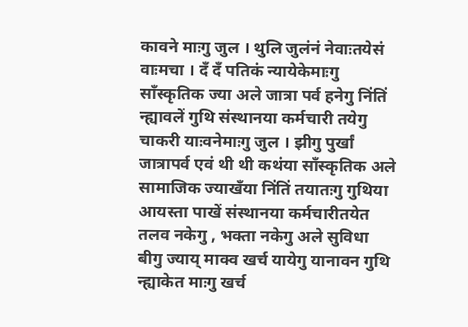कावने माःगु जुल । थुलि जुलंनं नेवाःतयेसं वाःमचा । दँ दँ पतिकं न्यायेकेमाःगु साँस्कृतिक ज्या अले जात्रा पर्व हनेगु निंतिं न्ह्यावलें गुथि संस्थानया कर्मचारी तयेगु चाकरी याःवनेमाःगु जुल । झीगु पुर्खां जात्रापर्व एवं थी थी कथंया साँस्कृतिक अले सामाजिक ज्याखँया निंतिं तयातःगु गुथिया आयस्ता पाखें संस्थानया कर्मचारीतयेत तलव नकेगु , भक्ता नकेगु अले सुविधा बीगु ज्याय् माक्व खर्च यायेगु यानावन गुथि न्ह्याकेत माःगु खर्च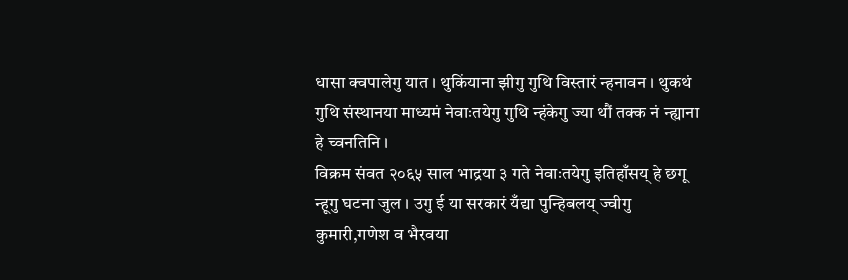धासा क्वपालेगु यात । थुकिंयाना झीगु गुथि विस्तारं न्हनावन । थुकथं गुथि संस्थानया माध्यमं नेवाःतयेगु गुथि न्हंकेगु ज्या थौं तक्क नं न्ह्याना हे च्वनतिनि ।
विक्रम संवत २०६५ साल भाद्रया ३ गते नेवाःतयेगु इतिहाँसय् हे छगू न्हूगु घटना जुल । उगु ई या सरकारं यँद्या पुन्हिबलय् ज्वीगु कुमारी,गणेश व भैरवया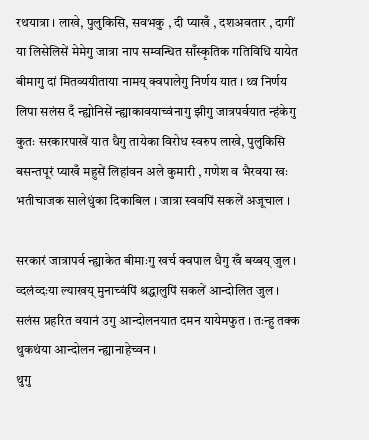रथयात्रा । लाखे, पुलुकिसि, सवभकु , दी प्याखँ , दशअवतार , दागीं या लिसेलिसें मेमेगु जात्रा नाप सम्वन्धित साँस्कृतिक गतिविधि यायेत बीमागु दां मितव्ययीताया नामय् क्वपालेगु निर्णय यात । थ्व निर्णय लिपा सलंस दँ न्ह्योनिसें न्ह्याकावयाच्वंनागु झीगु जात्रपर्वयात न्हंकेगु कुतः सरकारपाखें यात धैगु तायेका विरोध स्वरुप लाखे, पुलुकिसि बसन्तपूरं प्याखँ महुसें लिहांवन अले कुमारी , गणेश व भैरवया खः भतीचाजक सालेधुंका दिकाबिल । जात्रा स्ववपिं सकलें अजूचाल ।

सरकारं जात्रापर्व न्ह्याकेत बीमाःगु खर्च क्वपाल धैगु खँ बय्बय् जुल । व्दलंव्दःया ल्याखय् मुनाच्वंपिं श्रद्धालुपिं सकलें आन्दोलित जुल । सलंस प्रहरित वयानं उगु आन्दोलनयात दमन यायेमफुत । तःन्हु तक्क थुकथंया आन्दोलन न्ह्यानाहेच्वन ।
थुगु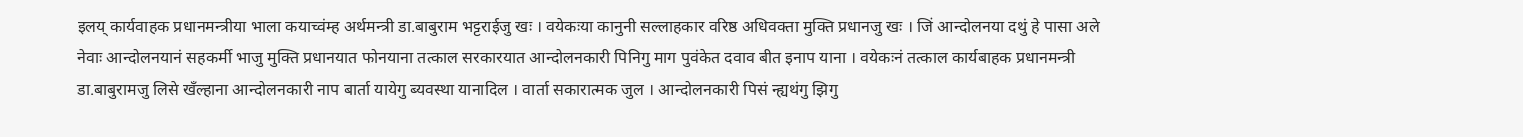इलय् कार्यवाहक प्रधानमन्त्रीया भाला कयाच्वंम्ह अर्थमन्त्री डा.बाबुराम भट्टराईजु खः । वयेकःया कानुनी सल्लाहकार वरिष्ठ अधिवक्ता मुक्ति प्रधानजु खः । जिं आन्दोलनया दथुं हे पासा अले नेवाः आन्दोलनयानं सहकर्मी भाजु मुक्ति प्रधानयात फोनयाना तत्काल सरकारयात आन्दोलनकारी पिनिगु माग पुवंकेत दवाव बीत इनाप याना । वयेकःनं तत्काल कार्यबाहक प्रधानमन्त्री डा.बाबुरामजु लिसे खँल्हाना आन्दोलनकारी नाप बार्ता यायेगु ब्यवस्था यानादिल । वार्ता सकारात्मक जुल । आन्दोलनकारी पिसं न्ह्यथंगु झिगु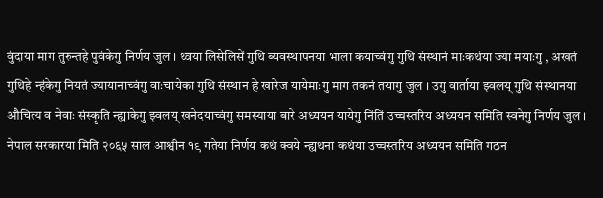वुंदाया माग तुरुन्तहे पुवंकेगु निर्णय जुल । थ्वया लिसेलिसें गुथि ब्यवस्थापनया भाला कयाच्वंगु गुथि संस्थानं माःकथंया ज्या मयाःगु , अखतं गुथिहे न्हंकेगु नियतं ज्यायानाच्वंगु वाःचायेका गुथि संस्थान हे खारेज यायेमाःगु माग तकनं तयागु जुल । उगु वार्ताया झ्वलय् गुथि संस्थानया औचित्य व नेवाः संस्कृति न्ह्याकेगु झ्वलय् खनेदयाच्वंगु समस्याया बारे अध्ययन यायेगु निंतिं उच्चस्तरिय अध्ययन समिति स्वनेगु निर्णय जुल । नेपाल सरकारया मिति २०६५ साल आश्वीन १९ गतेया निर्णय कथं क्वये न्ह्यथना कथंया उच्चस्तरिय अध्ययन समिति गठन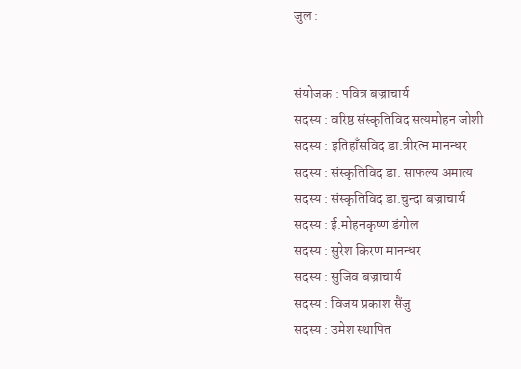जुल :


संयोजक : पवित्र बज्राचार्य
सदस्य : वरिष्ठ संस्कृतिविद सत्यमोहन जोशी
सदस्य : इतिहाँसविद डा.त्रीरत्न मानन्धर
सदस्य : संस्कृतिविद डा. साफल्य अमात्य
सदस्य : संस्कृतिविद डा.चुन्दा बज्राचार्य
सदस्य : ई.मोहनकृष्ण डंगोल
सदस्य : सुरेश किरण मानन्धर
सदस्य : सुजिव बज्राचार्य
सदस्य : विजय प्रकाश सैंजु
सदस्य : उमेश स्थापित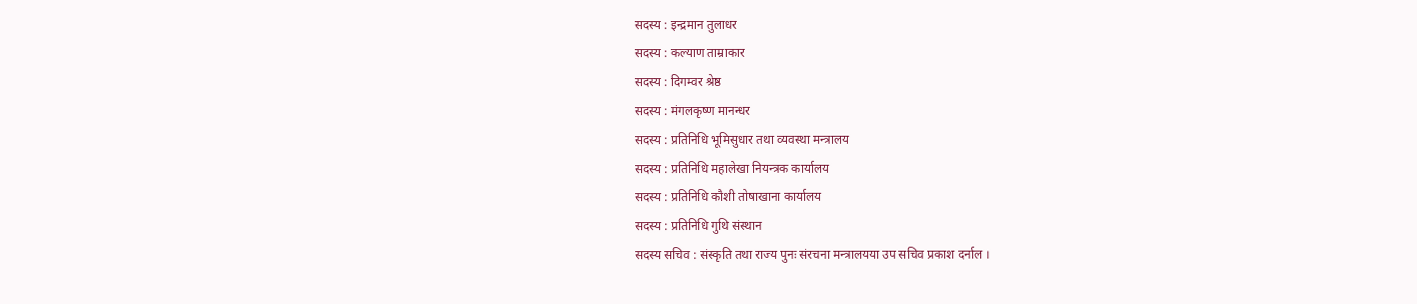सदस्य : इन्द्रमान तुलाधर
सदस्य : कल्याण ताम्राकार
सदस्य : दिगम्वर श्रेष्ठ
सदस्य : मंगलकृष्ण मानन्धर
सदस्य : प्रतिनिधि भूमिसुधार तथा व्यवस्था मन्त्रालय
सदस्य : प्रतिनिधि महालेखा नियन्त्रक कार्यालय
सदस्य : प्रतिनिधि कौशी तोषाखाना कार्यालय
सदस्य : प्रतिनिधि गुथि संस्थान
सदस्य सचिव : संस्कृति तथा राज्य पुनः संरचना मन्त्रालयया उप सचिव प्रकाश दर्नाल ।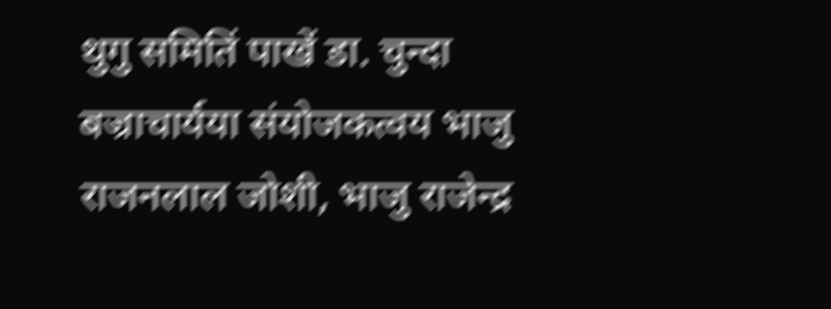थुगु समितिं पाखें डा. चुन्दा बज्राचार्यया संयोजकत्वय भाजु राजनलाल जोशी, भाजु राजेन्द्र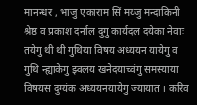मानन्धर , भाजु एकाराम सिं मय्जु मन्दाकिनी श्रेष्ठ व प्रकाश दर्नाल दुगु कार्यदल दयेका नेवाः तयेगु थी थी गुथिया विषय अध्ययन यायेगु व गुथि न्ह्याकेगु झ्वलय खनेदयाच्वंगु समस्याया विषयस दुग्यंक अध्ययनयायेगु ज्यायात । करिव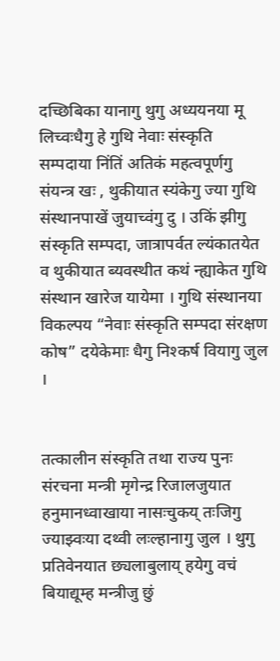दच्छिबिका यानागु थुगु अध्ययनया मू लिच्वःधैगु हे गुथि नेवाः संस्कृति सम्पदाया निंतिं अतिकं महत्वपूर्णगु संयन्त्र खः , थुकीयात स्यंकेगु ज्या गुथि संस्थानपाखें जुयाच्वंगु दु । उकिं झीगु संस्कृति सम्पदा, जात्रापर्वत ल्यंकातयेत व थुकीयात ब्यवस्थीत कथं न्ह्याकेत गुथि संस्थान खारेज यायेमा । गुथि संस्थानया विकल्पय “नेवाः संस्कृति सम्पदा संरक्षण कोष” दयेकेमाः धैगु निश्कर्ष वियागु जुल ।


तत्कालीन संस्कृति तथा राज्य पुनः संरचना मन्त्री मृगेन्द्र रिजालजुयात हनुमानध्वाखाया नासःचुकय् तःजिगु ज्याझ्वःया दथ्वी लःल्हानागु जुल । थुगु प्रतिवेनयात छ्यलाबुलाय् हयेगु वचं बियाद्यूम्ह मन्त्रीजु छुं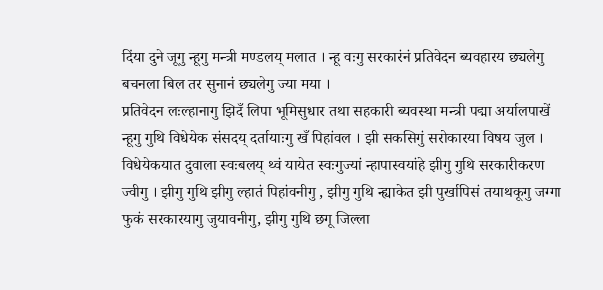दिंया दुने जूगु न्हूगु मन्त्री मण्डलय् मलात । न्हू वःगु सरकारंनं प्रतिवेदन ब्यवहारय छ्यलेगु बचनला बिल तर सुनानं छ्यलेगु ज्या मया ।
प्रतिवेदन लःल्हानागु झिदँ लिपा भूमिसुधार तथा सहकारी ब्यवस्था मन्त्री पद्मा अर्यालपाखें न्हूगु गुथि विधेयेक संसदय् दर्तायाःगु खँ पिहांवल । झी सकसिगुं सरोकारया विषय जुल । विधेयेकयात दुवाला स्वःबलय् थ्वं यायेत स्वःगुज्यां न्हापास्वयांहे झीगु गुथि सरकारीकरण ज्वीगु । झीगु गुथि झीगु ल्हातं पिहांवनीगु , झीगु गुथि न्ह्याकेत झी पुर्खापिसं तयाथकूगु जग्गा फुकं सरकारयागु जुयावनीगु, झीगु गुथि छगू जिल्ला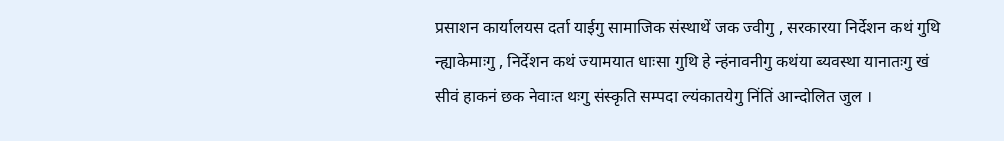प्रसाशन कार्यालयस दर्ता याईगु सामाजिक संस्थाथें जक ज्वीगु , सरकारया निर्देशन कथं गुथि न्ह्याकेमाःगु , निर्देशन कथं ज्यामयात धाःसा गुथि हे न्हंनावनीगु कथंया ब्यवस्था यानातःगु खं सीवं हाकनं छक नेवाःत थःगु संस्कृति सम्पदा ल्यंकातयेगु निंतिं आन्दोलित जुल ।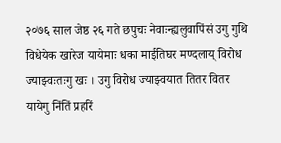२०७६ साल जेष्ठ २६ गते छपुचः नेवाःन्ह्यलुवापिंसं उगु गुथि विधेयेक खारेज यायेमाः धका माईतिघर मण्दलाय् विरोध ज्याझ्वःतःगु खः । उगु विरोध ज्याझ्वयात तितर वितर यायेगु निंतिं प्रहरिं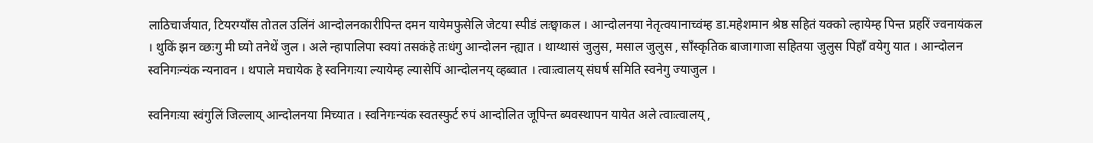लाठिचार्जयात, टियरग्याँस तोतल उलिंनं आन्दोलनकारीपिन्त दमन यायेमफुसेलि जेटया स्पीडं लःछ्वाकल । आन्दोलनया नेतृत्वयानाच्वंम्ह डा.महेशमान श्रेष्ठ सहितं यक्को ल्हायेम्ह पिन्त प्रहरिं ज्वनायंकल । थुकिं झन व्छःगु मी घ्यो तनेथें जुल । अले न्हापालिपा स्वयां तसकंहे तःधंगु आन्दोलन न्ह्यात । थाय्थासं जुलुस, मसाल जुलुस , साँस्कृतिक बाजागाजा सहितया जुलुस पिहाँ वयेगु यात । आन्दोलन स्वनिगःन्यंक न्यनावन । थपाले मचायेक हे स्वनिगःया ल्यायेम्ह ल्यासेपिं आन्दोलनय् व्हब्वात । त्वाःत्वालय् संघर्ष समिति स्वनेगु ज्याजुल ।

स्वनिगःया स्वंगुलिं जिल्लाय् आन्दोलनया मिच्यात । स्वनिगःन्यंक स्वतस्फुर्ट रुपं आन्दोलित जूपिन्त ब्यवस्थापन यायेत अले त्वाःत्वालय्,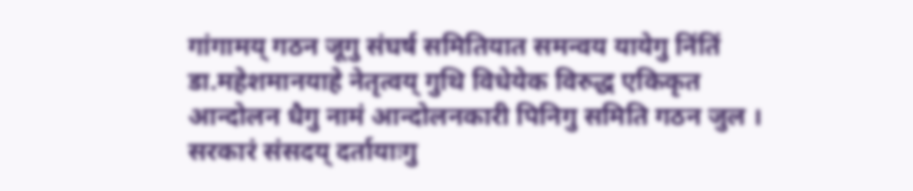गांगामय् गठन जूगु संघर्ष समितियात समन्वय यायेगु निंतिं डा.महेशमानयाहे नेतृत्वय् गुथि विधेयेक विरुद्ध एकिकृत आन्दोलन धैगु नामं आन्दोलनकारी पिनिगु समिति गठन जुल । सरकारं संसदय् दर्तायाःगु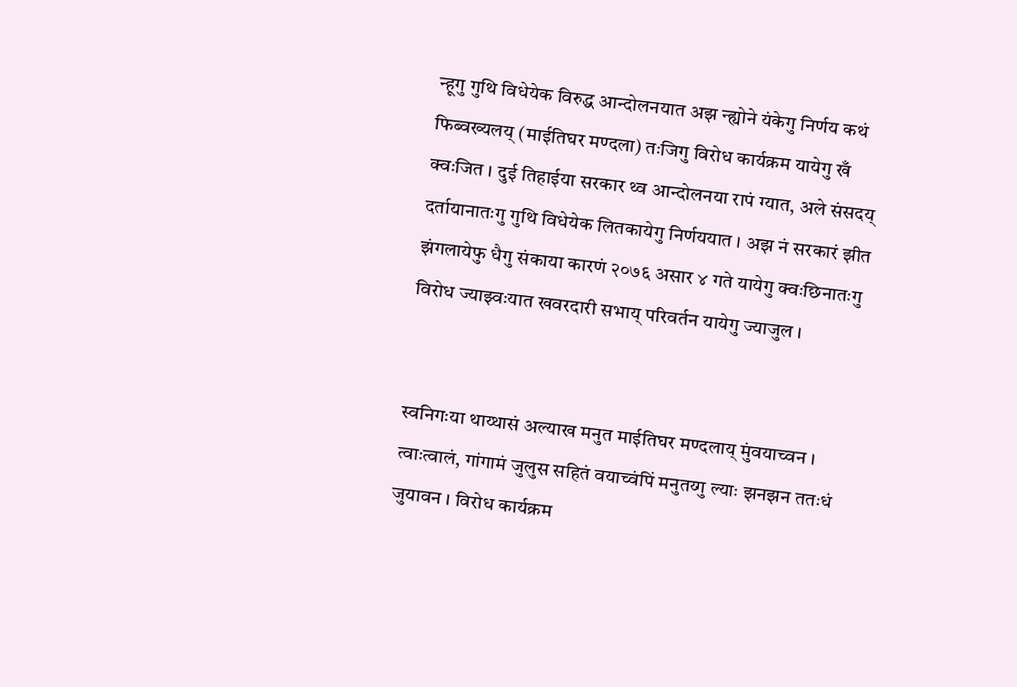न्हूगु गुथि विधेयेक विरुद्ध आन्दोलनयात अझ न्ह्योने यंकेगु निर्णय कथं फिब्वख्यलय् (माईतिघर मण्दला) तःजिगु विरोध कार्यक्रम यायेगु खँ क्वःजित । दुई तिहाईया सरकार थ्व आन्दोलनया रापं ग्यात, अले संसदय् दर्तायानातःगु गुथि विधेयेक लितकायेगु निर्णययात । अझ नं सरकारं झीत झंगलायेफु धैगु संकाया कारणं २०७६ असार ४ गते यायेगु क्वःछिनातःगु विरोध ज्याझ्वःयात खवरदारी सभाय् परिवर्तन यायेगु ज्याजुल ।


स्वनिगःया थाय्थासं अल्याख मनुत माईतिघर मण्दलाय् मुंवयाच्वन । त्वाःत्वालं, गांगामं जुलुस सहितं वयाच्वंपिं मनुतय्गु ल्याः झनझन ततःधं जुयावन । विरोध कार्यक्रम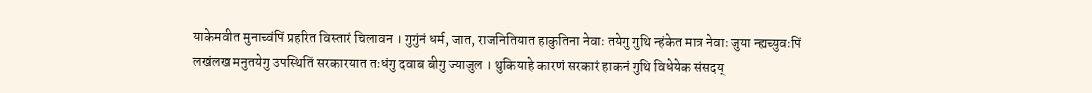याकेमवीत मुनाच्वंपिं प्रहरित विस्तारं चिलावन । गुगुंनं धर्म, जात, राजनितियात हाकुतिना नेवाः तयेगु गुथि न्हंकेत मात्र नेवाः जुया न्ह्यच्युवःपिं लखंलख मनुतयेगु उपस्थितिं सरकारयात तःधंगु दवाब बीगु ज्याजुल । थुकियाहे कारणं सरकारं हाकनं गुथि विधेयेक संसदय्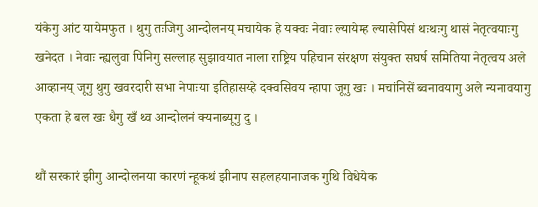यंकेगु आंट यायेमफुत । थुगु तःजिगु आन्दोलनय् मचायेक हे यक्वः नेवाः ल्यायेम्ह ल्यासेपिसं थःथःगु थासं नेतृत्वयाःगु खनेदत । नेवाः न्ह्यलुवा पिनिगु सल्लाह सुझावयात नाला राष्ट्रिय पहिचान संरक्षण संयुक्त सघर्ष समितिया नेतृत्वय अले आव्हानय् जूगु थुगु खवरदारी सभा नेपाःया इतिहासय्हे दक्वसिवय न्हापा जूगु खः । मचांनिसें ब्वनावयागु अले न्यनावयागु एकता हे बल खः धैगु खँ थ्व आन्दोलनं क्यनाब्यूगु दु ।

थौं सरकारं झीगु आन्दोलनया कारणं न्हूकथं झीनाप सहलहयानाजक गुथि विधेयेक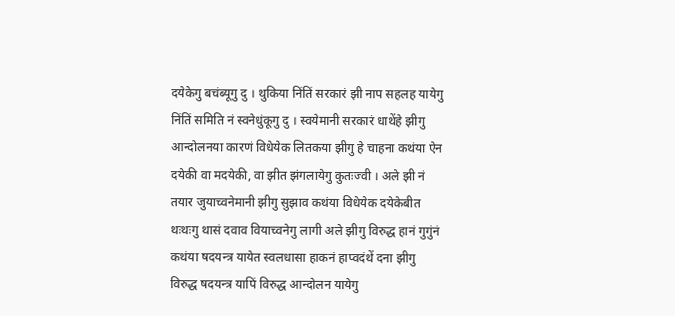दयेकेगु बचंब्यूगु दु । थुकिया निंतिं सरकारं झी नाप सहलह यायेगु निंतिं समिति नं स्वनेधुंकूगु दु । स्वयेमानी सरकारं धाथेंहे झीगु आन्दोलनया कारणं विधेयेक लितकया झीगु हे चाहना कथंया ऐन दयेकी वा मदयेकी, वा झीत झंगलायेगु कुतःज्वी । अले झी नं तयार जुयाच्वनेमानी झीगु सुझाव कथंया विधेयेक दयेकेबीत थःथःगु थासं दवाव वियाच्वनेगु लागी अले झीगु विरुद्ध हानं गुगुंनं कथंया षदयन्त्र यायेत स्वलधासा हाकनं हाप्वदंथें दना झीगु विरुद्ध षदयन्त्र यापिं विरुद्ध आन्दोलन यायेगु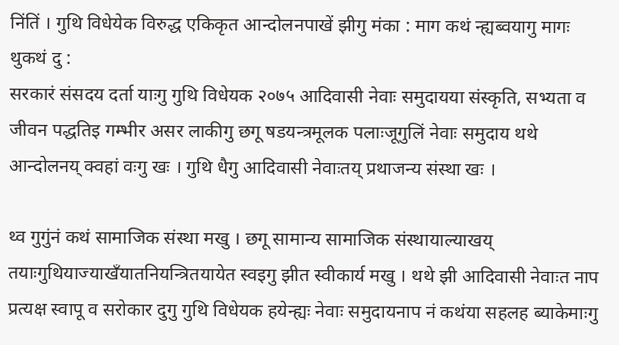निंतिं । गुथि विधेयेक विरुद्ध एकिकृत आन्दोलनपाखें झीगु मंका : माग कथं न्ह्यब्वयागु मागः थुकथं दु :
सरकारं संसदय दर्ता याःगु गुथि विधेयक २०७५ आदिवासी नेवाः समुदायया संस्कृति, सभ्यता व जीवन पद्धतिइ गम्भीर असर लाकीगु छगू षडयन्त्रमूलक पलाःजूगुलिं नेवाः समुदाय थथे आन्दोलनय् क्वहां वःगु खः । गुथि धैगु आदिवासी नेवाःतय् प्रथाजन्य संस्था खः ।

थ्व गुगुंनं कथं सामाजिक संस्था मखु । छगू सामान्य सामाजिक संस्थायाल्याखय् तयाःगुथियाज्याखँयातनियन्त्रितयायेत स्वइगु झीत स्वीकार्य मखु । थथे झी आदिवासी नेवाःत नाप प्रत्यक्ष स्वापू व सरोकार दुगु गुथि विधेयक हयेन्ह्यः नेवाः समुदायनाप नं कथंया सहलह ब्याकेमाःगु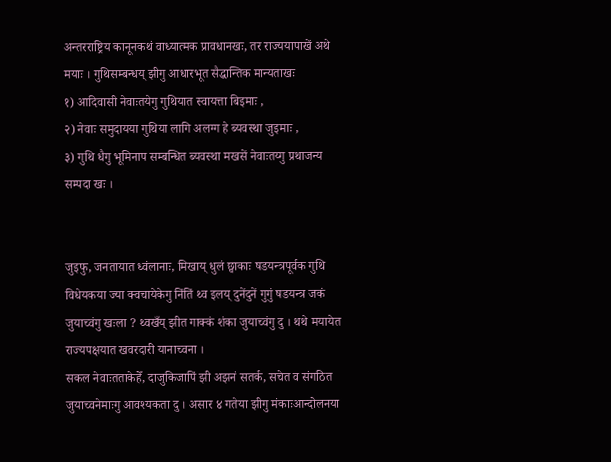अन्तरराष्ट्रिय कानूनकथं वाध्यात्मक प्रावधानखः, तर राज्ययापाखें अथे मयाः । गुथिसम्बन्धय् झीगु आधारभूत सैद्धान्तिक मान्यताखः
१) आदिवासी नेवाःतयेगु गुथियात स्वायत्ता बिइमाः ,
२) नेवाः समुदायया गुथिया लागि अलग्ग हे ब्यवस्था जुइमाः ,
३) गुथि धैगु भूमिनाप सम्बन्धित ब्यवस्था मखसें नेवाःतय्गु प्रथाजन्य सम्पदा खः ।


जुइफु, जनतायात ध्वंलानाः, मिखाय् धुलं छ्वाकाः षडयन्त्रपूर्वक गुथि विधेयकया ज्या क्वचायेकेगु निंतिं थ्व इलय् दुनेंदुनें गुगुं षडयन्त्र जकं जुयाच्वंगु खःला ? थ्वखँय् झीत गाक्कं शंका जुयाच्वंगु दु । थथे मयायेत राज्यपक्षयात खवरदारी यानाच्वना ।
सकल नेवाःतताकेहेँ, दाजुकिजापिं झी अझनं सतर्क, सचेत व संगठित जुयाच्वनेमाःगु आवश्यकता दु । असार ४ गतेया झीगु मंकाःआन्दोलनया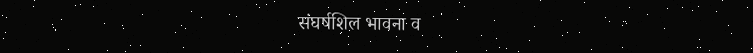संघर्षशिल भावना व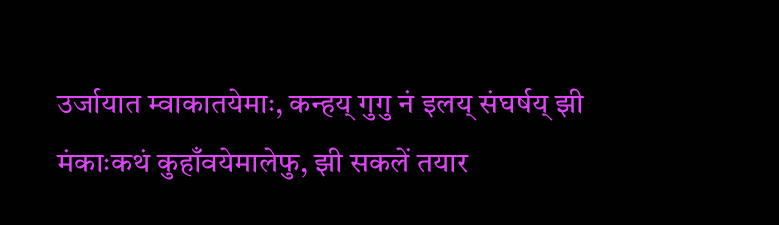उर्जायात म्वाकातयेमाः, कन्हय् गुगु नं इलय् संघर्षय् झी मंकाःकथं कुहाँवयेमालेफु, झी सकलें तयार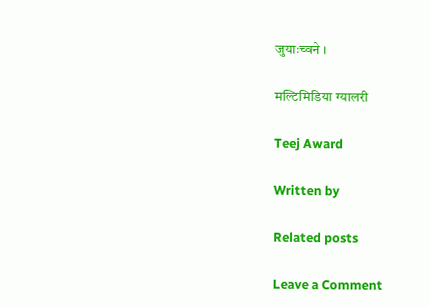जुयाःच्वने ।

मल्टिमिडिया ग्यालरी

Teej Award

Written by

Related posts

Leave a Comment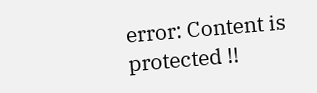error: Content is protected !!